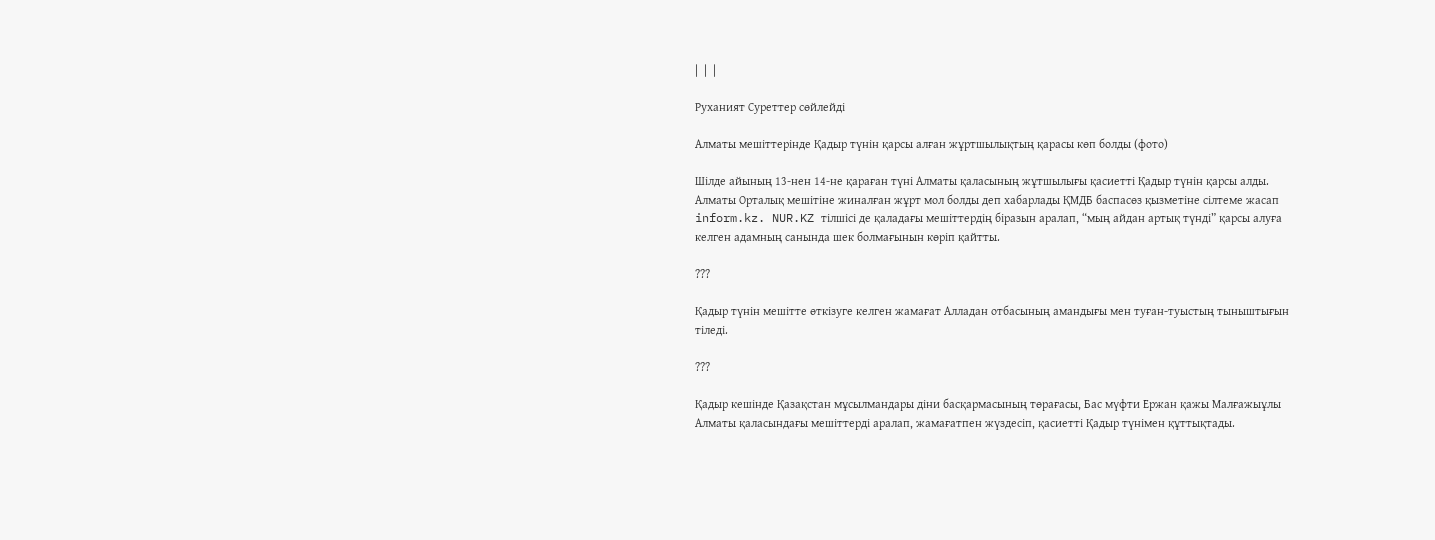|  |  |

Руханият Суреттер сөйлейді

Алматы мешіттерінде Қадыр түнін қарсы алған жұртшылықтың қарасы көп болды (фото)

Шілде айының 13-нен 14-не қараған түні Алматы қаласының жұтшылығы қасиетті Қадыр түнін қарсы алды. Алматы Орталық мешітіне жиналған жұрт мол болды деп хабарлады ҚМДБ баспасөз қызметіне сілтеме жасап inform.kz. NUR.KZ тілшісі де қаладағы мешіттердің біразын аралап, “мың айдан артық түнді” қарсы алуға келген адамның санында шек болмағынын көріп қайтты.

???

Қадыр түнін мешітте өткізуге келген жамағат Алладан отбасының амандығы мен туған-туыстың тыныштығын тіледі.

???

Қадыр кешінде Қазақстан мұсылмандары діни басқармасының төрағасы, Бас мүфти Ержан қажы Малғажыұлы Алматы қаласындағы мешіттерді аралап, жамағатпен жүздесіп, қасиетті Қадыр түнімен құттықтады.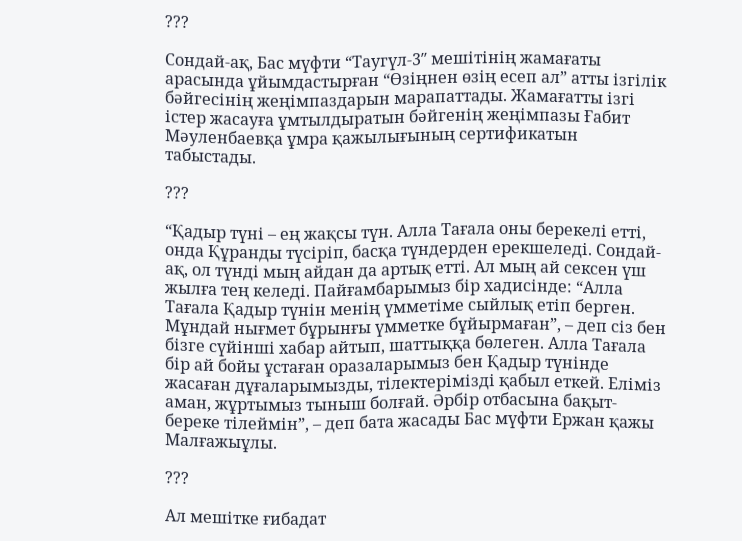???

Сондай-ақ, Бас мүфти “Таугүл-3″ мешітінің жамағаты арасында ұйымдастырған “Өзіңнен өзің есеп ал” атты ізгілік бәйгесінің жеңімпаздарын марапаттады. Жамағатты ізгі істер жасауға ұмтылдыратын бәйгенің жеңімпазы Ғабит Мәуленбаевқа ұмра қажылығының сертификатын табыстады.

???

“Қадыр түні – ең жақсы түн. Алла Тағала оны берекелі етті, онда Құранды түсіріп, басқа түндерден ерекшеледі. Сондай-ақ, ол түнді мың айдан да артық етті. Ал мың ай сексен үш жылға тең келеді. Пайғамбарымыз бір хадисінде: “Алла Тағала Қадыр түнін менің үмметіме сыйлық етіп берген. Мұндай нығмет бұрынғы үмметке бұйырмаған”, – деп сіз бен бізге сүйінші хабар айтып, шаттыққа бөлеген. Алла Тағала бір ай бойы ұстаған оразаларымыз бен Қадыр түнінде жасаған дұғаларымызды, тілектерімізді қабыл еткей. Еліміз аман, жұртымыз тыныш болғай. Әрбір отбасына бақыт-береке тілеймін”, – деп бата жасады Бас мүфти Ержан қажы Малғажыұлы.

???

Ал мешітке ғибадат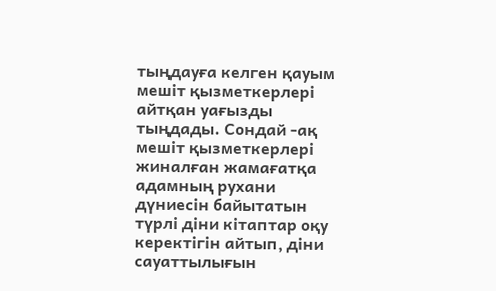тыңдауға келген қауым мешіт қызметкерлері айтқан уағызды тыңдады. Сондай -ақ мешіт қызметкерлері жиналған жамағатқа адамның рухани дүниесін байытатын түрлі діни кітаптар оқу керектігін айтып, діни сауаттылығын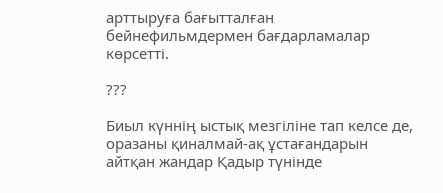арттыруға бағытталған бейнефильмдермен бағдарламалар көрсетті.

???

Биыл күннің ыстық мезгіліне тап келсе де, оразаны қиналмай-ақ ұстағандарын айтқан жандар Қадыр түнінде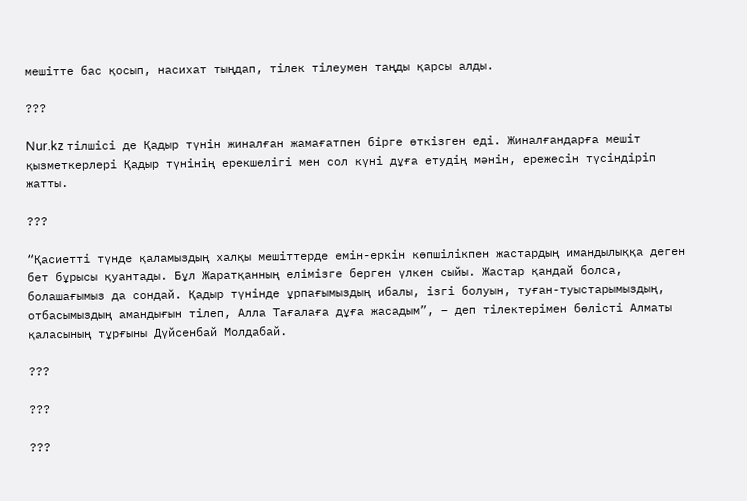мешітте бас қосып, насихат тыңдап, тілек тілеумен таңды қарсы алды.

???

Nur.kz тілшісі де Қадыр түнін жиналған жамағатпен бірге өткізген еді. Жиналғандарға мешіт қызметкерлері Қадыр түнінің ерекшелігі мен сол күні дұға етудің мәнін, ережесін түсіндіріп жатты.

???

“Қасиетті түнде қаламыздың халқы мешіттерде емін-еркін көпшілікпен жастардың имандылыққа деген бет бұрысы қуантады. Бұл Жаратқанның елімізге берген үлкен сыйы. Жастар қандай болса, болашағымыз да сондай. Қадыр түнінде ұрпағымыздың ибалы, ізгі болуын, туған-туыстарымыздың, отбасымыздың амандығын тілеп, Алла Тағалаға дұға жасадым”, – деп тілектерімен бөлісті Алматы қаласының тұрғыны Дүйсенбай Молдабай.

???

???

???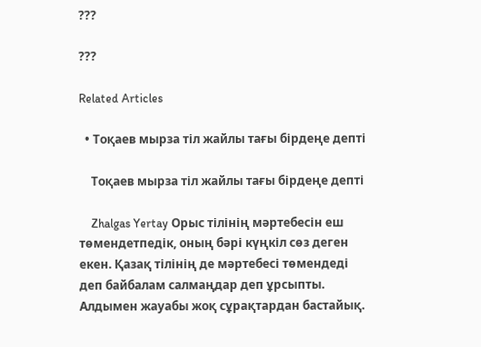???

???

Related Articles

  • Тоқаев мырза тіл жайлы тағы бірдеңе депті

    Тоқаев мырза тіл жайлы тағы бірдеңе депті

    Zhalgas Yertay Орыс тілінің мәртебесін еш төмендетпедік, оның бәрі күңкіл сөз деген екен. Қазақ тілінің де мәртебесі төмендеді деп байбалам салмаңдар деп ұрсыпты. Алдымен жауабы жоқ сұрақтардан бастайық.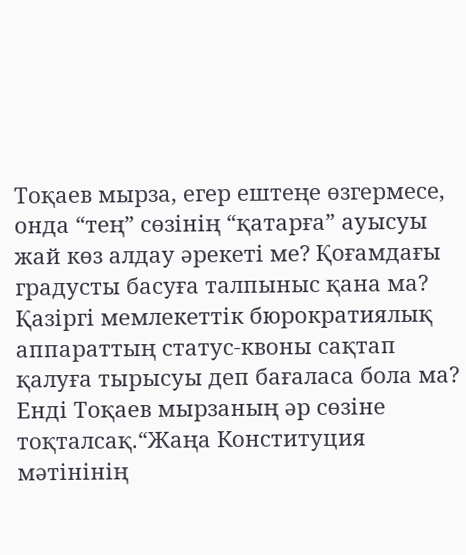Тоқаев мырза, егер ештеңе өзгермесе, онда “тең” сөзінің “қатарға” ауысуы жай көз алдау әрекеті ме? Қоғамдағы градусты басуға талпыныс қана ма? Қазіргі мемлекеттік бюрократиялық аппараттың статус-квоны сақтап қалуға тырысуы деп бағаласа бола ма? Енді Тоқаев мырзаның әр сөзіне тоқталсақ.“Жаңа Конституция мәтінінің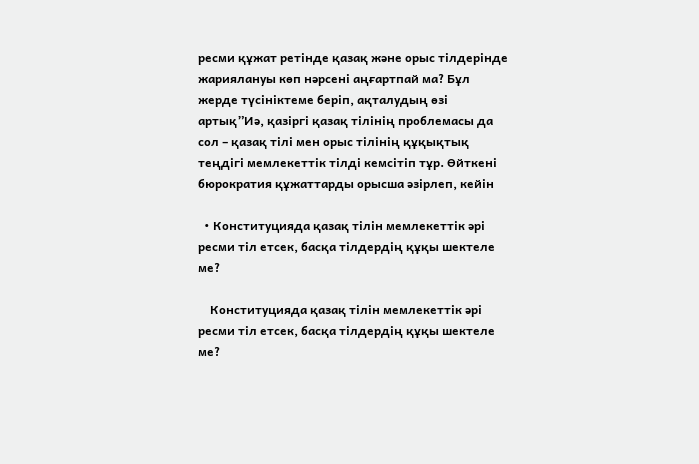ресми құжат ретінде қазақ және орыс тілдерінде жариялануы көп нәрсені аңғартпай ма? Бұл жерде түсініктеме беріп, ақталудың өзі артық”Иә, қазіргі қазақ тілінің проблемасы да сол – қазақ тілі мен орыс тілінің құқықтық теңдігі мемлекеттік тілді кемсітіп тұр. Өйткені бюрократия құжаттарды орысша әзірлеп, кейін

  • Конституцияда қазақ тілін мемлекеттік әрі ресми тіл етсек, басқа тілдердің құқы шектеле ме?

    Конституцияда қазақ тілін мемлекеттік әрі ресми тіл етсек, басқа тілдердің құқы шектеле ме?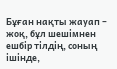Бұған нақты жауап – жоқ, бұл шешімнен ешбір тілдің, соның ішінде,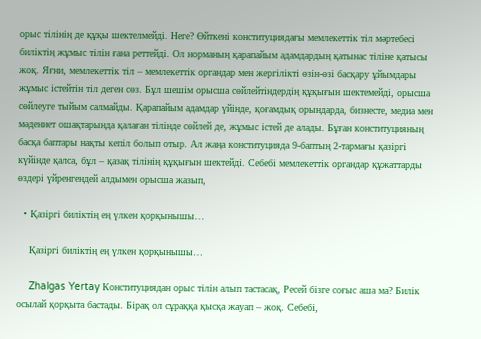орыс тілінің де құқы шектелмейді. Неге? Өйткені конституциядағы мемлекеттік тіл мәртебесі биліктің жұмыс тілін ғана реттейді. Ол норманың қарапайым адамдардың қатынас тіліне қатысы жоқ. Яғни, мемлекеттік тіл – мемлекеттік органдар мен жергілікті өзін-өзі басқару ұйымдары жұмыс істейтін тіл деген сөз. Бұл шешім орысша сөйлейтіндердің құқығын шектемейді, орысша сөйлеуге тыйым салмайды. Қарапайым адамдар үйінде, қоғамдық орындарда, бизнесте, медиа мен мәдениет ошақтарында қалаған тілінде сөйлей де, жұмыс істей де алады. Бұған конституцияның басқа баптары нақты кепіл болып отыр. Ал жаңа конституцияда 9-баптың 2-тармағы қазіргі күйінде қалса, бұл – қазақ тілінің құқығын шектейді. Себебі мемлекеттік органдар құжаттарды өздері үйренгендей алдымен орысша жазып,

  • Қазіргі биліктің ең үлкен қорқынышы…

    Қазіргі биліктің ең үлкен қорқынышы…

    Zhalgas Yertay Конституциядан орыс тілін алып тастасақ, Ресей бізге соғыс аша ма? Билік осылай қорқыта бастады. Бірақ ол сұраққа қысқа жауап – жоқ. Себебі,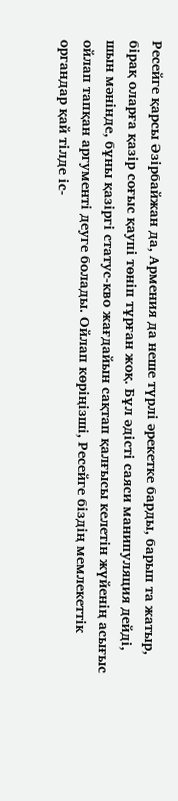Ресейге қарсы Әзірбайжан да, Армения да неше түрлі әрекетке барды, барып та жатыр, бірақ оларға қазір соғыс қаупі төніп тұрған жоқ. Бұл әдісті саяси манипуляция дейді, шын мәнінде, бұны қазіргі статус-кво жағдайын сақтап қалғысы келетін жүйенің асығыс ойлап тапқан аргументі деуге болады. Ойлап көріңізші, Ресейге біздің мемлекеттік органдар қай тілде іс-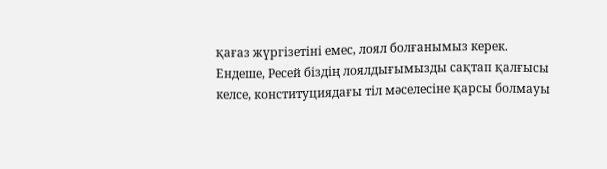қағаз жүргізетіні емес, лоял болғанымыз керек. Ендеше, Ресей біздің лоялдығымызды сақтап қалғысы келсе, конституциядағы тіл мәселесіне қарсы болмауы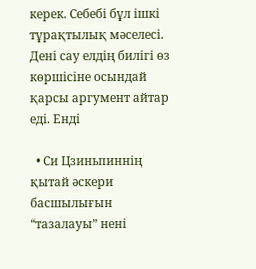керек. Себебі бұл ішкі тұрақтылық мәселесі. Дені сау елдің билігі өз көршісіне осындай қарсы аргумент айтар еді. Енді

  • Си Цзиньпиннің қытай әскери басшылығын “тазалауы” нені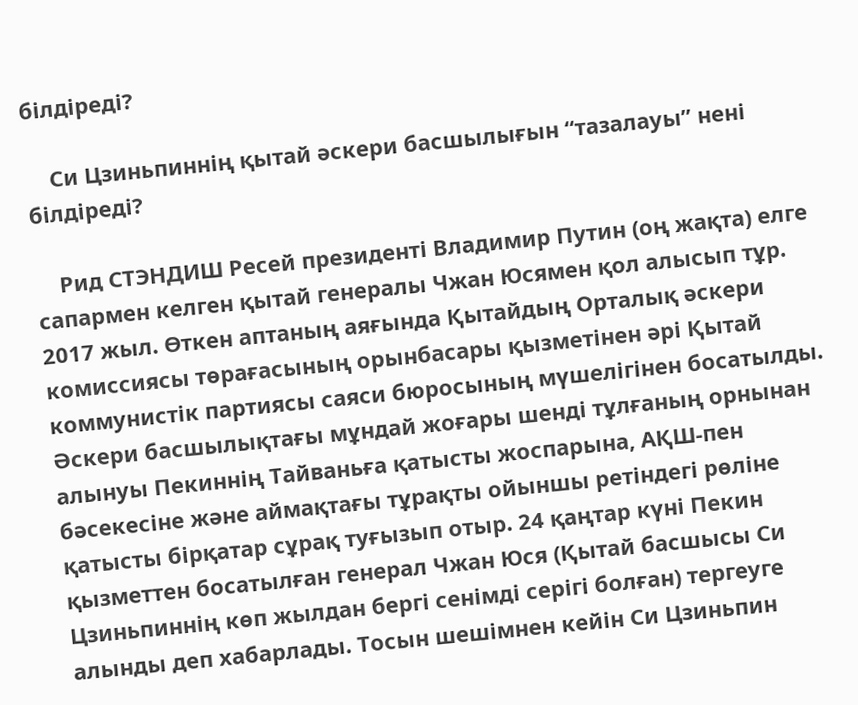білдіреді?

    Си Цзиньпиннің қытай әскери басшылығын “тазалауы” нені білдіреді?

    Рид СТЭНДИШ Ресей президенті Владимир Путин (оң жақта) елге сапармен келген қытай генералы Чжан Юсямен қол алысып тұр. 2017 жыл. Өткен аптаның аяғында Қытайдың Орталық әскери комиссиясы төрағасының орынбасары қызметінен әрі Қытай коммунистік партиясы саяси бюросының мүшелігінен босатылды. Әскери басшылықтағы мұндай жоғары шенді тұлғаның орнынан алынуы Пекиннің Тайваньға қатысты жоспарына, АҚШ-пен бәсекесіне және аймақтағы тұрақты ойыншы ретіндегі рөліне қатысты бірқатар сұрақ туғызып отыр. 24 қаңтар күні Пекин қызметтен босатылған генерал Чжан Юся (Қытай басшысы Си Цзиньпиннің көп жылдан бергі сенімді серігі болған) тергеуге алынды деп хабарлады. Тосын шешімнен кейін Си Цзиньпин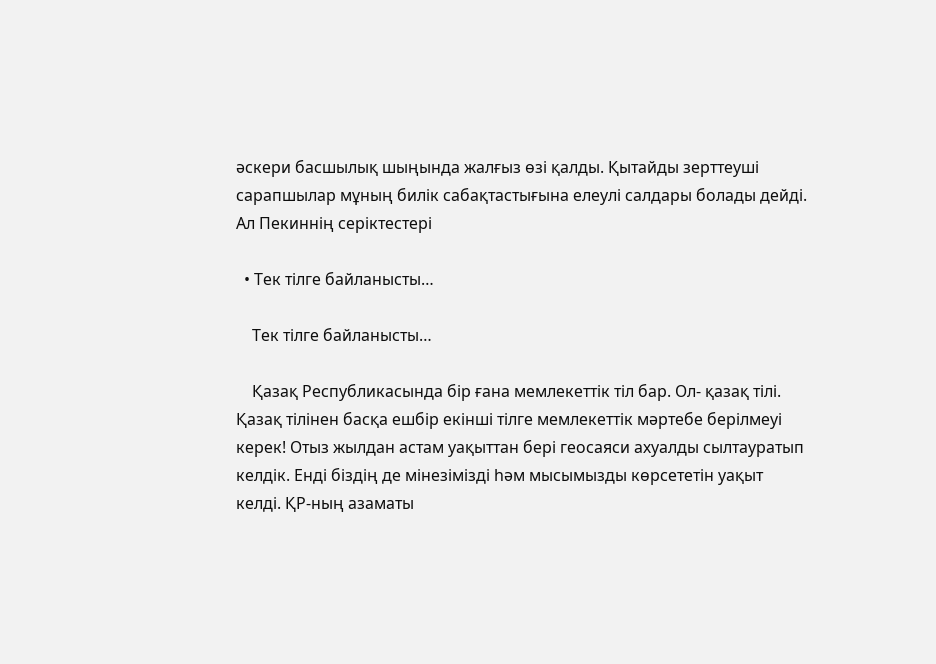әскери басшылық шыңында жалғыз өзі қалды. Қытайды зерттеуші сарапшылар мұның билік сабақтастығына елеулі салдары болады дейді. Ал Пекиннің серіктестері

  • Тек тілге байланысты…

    Тек тілге байланысты…

    Қазақ Республикасында бір ғана мемлекеттік тіл бар. Ол- қазақ тілі. Қазақ тілінен басқа ешбір екінші тілге мемлекеттік мәртебе берілмеуі керек! Отыз жылдан астам уақыттан бері геосаяси ахуалды сылтауратып келдік. Енді біздің де мінезімізді һәм мысымызды көрсететін уақыт келді. ҚР-ның азаматы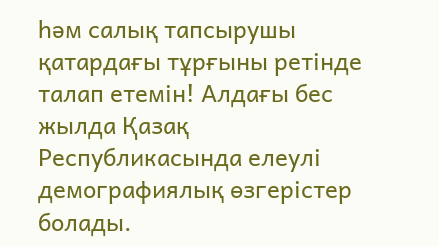һәм салық тапсырушы қатардағы тұрғыны ретінде талап етемін! Алдағы бес жылда Қазақ Республикасында елеулі демографиялық өзгерістер болады.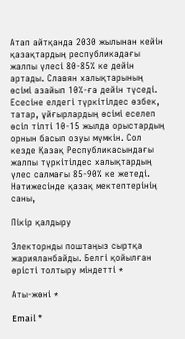Атап айтқанда 2030 жылынан кейін қазақтардың республикадағы жалпы үлесі 80-85% ке дейін артады. Славян халықтарының өсімі азайып 10%-ға дейін түседі. Есесіне елдегі түркітілдес өзбек, татар, ұйғырлардың өсімі еселеп өсіп тіпті 10-15 жылда орыстардың орнын басып озуы мүмкін. Сол кезде Қазақ Республикасындағы жалпы түркітілдес халықтардың үлес салмағы 85-90% ке жетеді. Нәтижесінде қазақ мектептерінің саны,

Пікір қалдыру

Электорнды поштаңыз сыртқа жарияланбайды. Белгі қойылған өрісті толтыру міндетті *

Аты-жөні *

Email *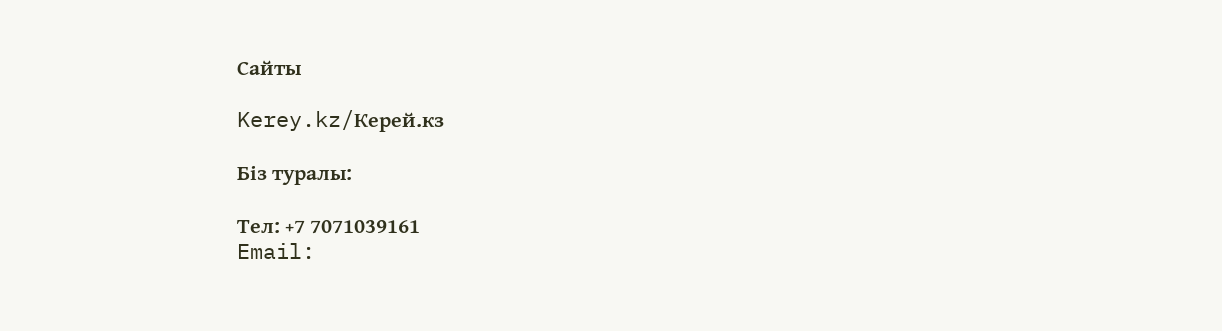Сайты

Kerey.kz/Керей.кз

Біз туралы:

Тел: +7 7071039161
Email: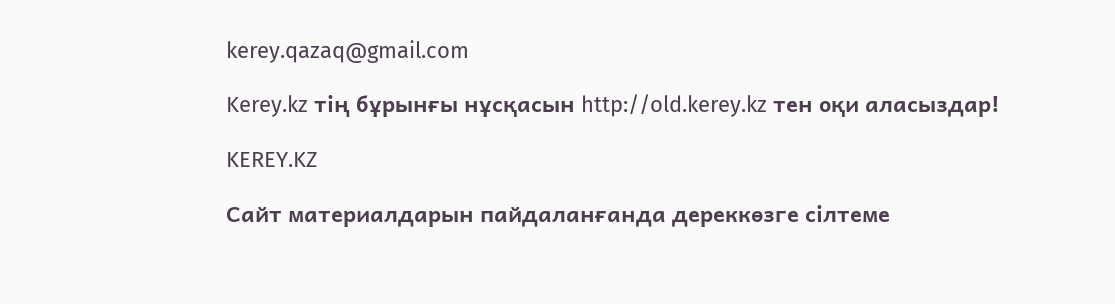kerey.qazaq@gmail.com

Kerey.kz тің бұрынғы нұсқасын http://old.kerey.kz тен оқи аласыздар!

KEREY.KZ

Сайт материалдарын пайдаланғанда дереккөзге сілтеме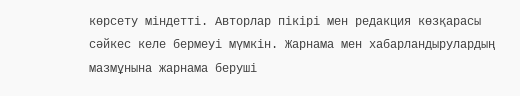көрсету міндетті. Авторлар пікірі мен редакция көзқарасы сәйкес келе бермеуі мүмкін. Жарнама мен хабарландырулардың мазмұнына жарнама беруші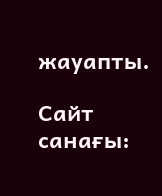жауапты.

Сайт санағы: